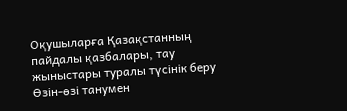Оқушыларға Қазақстанның пайдалы қазбалары, тау жыныстары туралы түсінік беру
Өзін-өзі танумен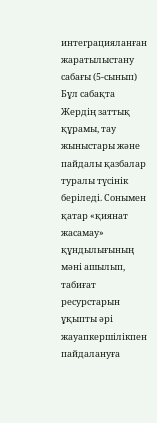интеграцияланған жаратылыстану сабағы (5-сынып)
Бұл сабақта Жердің заттық құрамы, тау жыныстары және пайдалы қазбалар туралы түсінік беріледі. Сонымен қатар «қиянат жасамау» құндылығының мәні ашылып, табиғат ресурстарын ұқыпты әрі жауапкершілікпен пайдалануға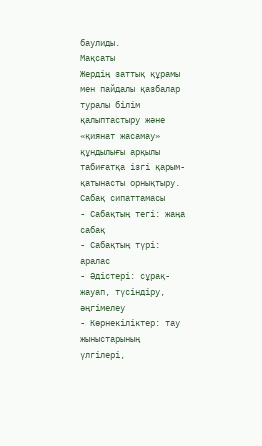баулиды.
Мақсаты
Жердің заттық құрамы мен пайдалы қазбалар туралы білім қалыптастыру және «қиянат жасамау» құндылығы арқылы табиғатқа ізгі қарым-қатынасты орнықтыру.
Сабақ сипаттамасы
- Сабақтың тегі: жаңа сабақ
- Сабақтың түрі: аралас
- Әдістері: сұрақ-жауап, түсіндіру, әңгімелеу
- Көрнекіліктер: тау жыныстарының үлгілері,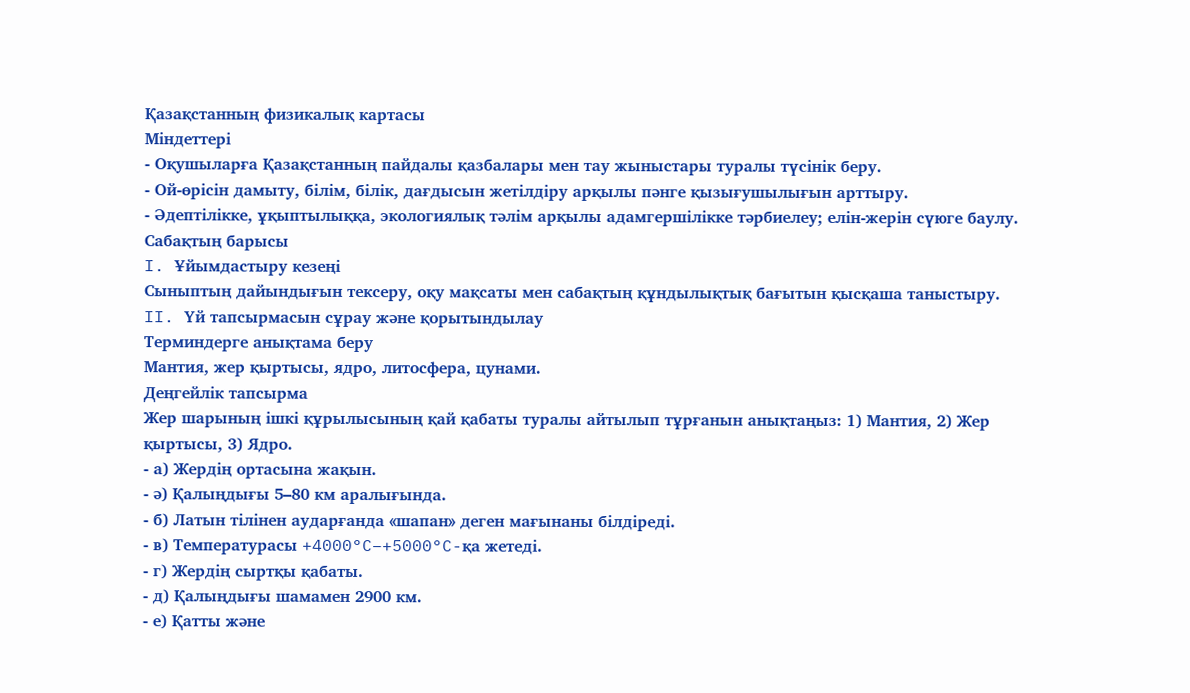Қазақстанның физикалық картасы
Міндеттері
- Оқушыларға Қазақстанның пайдалы қазбалары мен тау жыныстары туралы түсінік беру.
- Ой-өрісін дамыту, білім, білік, дағдысын жетілдіру арқылы пәнге қызығушылығын арттыру.
- Әдептілікке, ұқыптылыққа, экологиялық тәлім арқылы адамгершілікке тәрбиелеу; елін-жерін сүюге баулу.
Сабақтың барысы
I. Ұйымдастыру кезеңі
Сыныптың дайындығын тексеру, оқу мақсаты мен сабақтың құндылықтық бағытын қысқаша таныстыру.
II. Үй тапсырмасын сұрау және қорытындылау
Терминдерге анықтама беру
Мантия, жер қыртысы, ядро, литосфера, цунами.
Деңгейлік тапсырма
Жер шарының ішкі құрылысының қай қабаты туралы айтылып тұрғанын анықтаңыз: 1) Мантия, 2) Жер қыртысы, 3) Ядро.
- а) Жердің ортасына жақын.
- ә) Қалыңдығы 5–80 км аралығында.
- б) Латын тілінен аударғанда «шапан» деген мағынаны білдіреді.
- в) Температурасы +4000°C–+5000°C-қа жетеді.
- г) Жердің сыртқы қабаты.
- д) Қалыңдығы шамамен 2900 км.
- е) Қатты және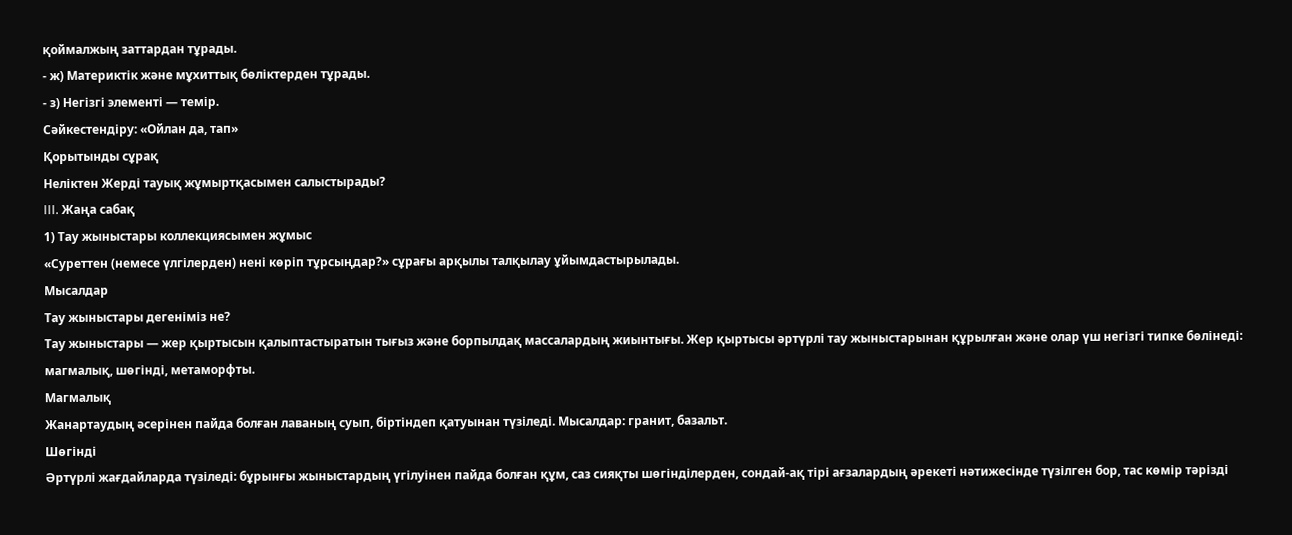қоймалжың заттардан тұрады.
- ж) Материктік және мұхиттық бөліктерден тұрады.
- з) Негізгі элементі — темір.
Сәйкестендіру: «Ойлан да, тап»
Қорытынды сұрақ
Неліктен Жерді тауық жұмыртқасымен салыстырады?
III. Жаңа сабақ
1) Тау жыныстары коллекциясымен жұмыс
«Суреттен (немесе үлгілерден) нені көріп тұрсыңдар?» сұрағы арқылы талқылау ұйымдастырылады.
Мысалдар
Тау жыныстары дегеніміз не?
Тау жыныстары — жер қыртысын қалыптастыратын тығыз және борпылдақ массалардың жиынтығы. Жер қыртысы әртүрлі тау жыныстарынан құрылған және олар үш негізгі типке бөлінеді: магмалық, шөгінді, метаморфты.
Магмалық
Жанартаудың әсерінен пайда болған лаваның суып, біртіндеп қатуынан түзіледі. Мысалдар: гранит, базальт.
Шөгінді
Әртүрлі жағдайларда түзіледі: бұрынғы жыныстардың үгілуінен пайда болған құм, саз сияқты шөгінділерден, сондай-ақ тірі ағзалардың әрекеті нәтижесінде түзілген бор, тас көмір тәрізді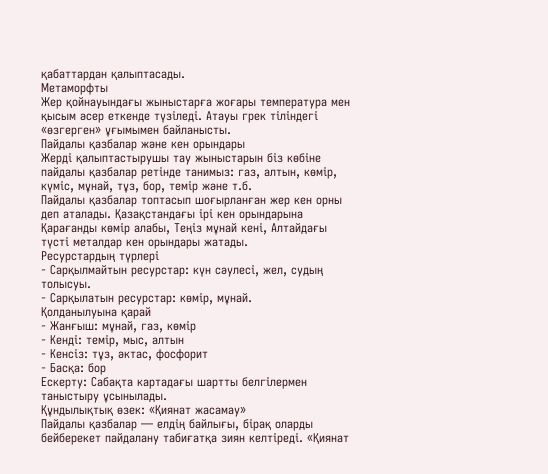қабаттардан қалыптасады.
Метаморфты
Жер қойнауындағы жыныстарға жоғары температура мен қысым әсер еткенде түзіледі. Атауы грек тіліндегі «өзгерген» ұғымымен байланысты.
Пайдалы қазбалар және кен орындары
Жерді қалыптастырушы тау жыныстарын біз көбіне пайдалы қазбалар ретінде танимыз: газ, алтын, көмір, күміс, мұнай, тұз, бор, темір және т.б.
Пайдалы қазбалар топтасып шоғырланған жер кен орны деп аталады. Қазақстандағы ірі кен орындарына Қарағанды көмір алабы, Теңіз мұнай кені, Алтайдағы түсті металдар кен орындары жатады.
Ресурстардың түрлері
- Сарқылмайтын ресурстар: күн сәулесі, жел, судың толысуы.
- Сарқылатын ресурстар: көмір, мұнай.
Қолданылуына қарай
- Жанғыш: мұнай, газ, көмір
- Кенді: темір, мыс, алтын
- Кенсіз: тұз, әктас, фосфорит
- Басқа: бор
Ескерту: Сабақта картадағы шартты белгілермен таныстыру ұсынылады.
Құндылықтық өзек: «Қиянат жасамау»
Пайдалы қазбалар — елдің байлығы, бірақ оларды бейберекет пайдалану табиғатқа зиян келтіреді. «Қиянат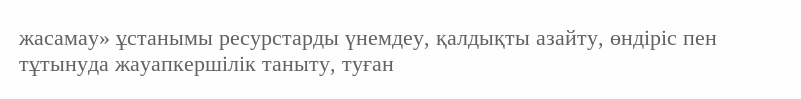жасамау» ұстанымы ресурстарды үнемдеу, қалдықты азайту, өндіріс пен тұтынуда жауапкершілік таныту, туған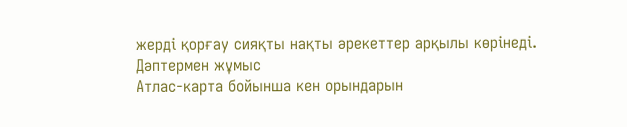жерді қорғау сияқты нақты әрекеттер арқылы көрінеді.
Дәптермен жұмыс
Атлас-карта бойынша кен орындарын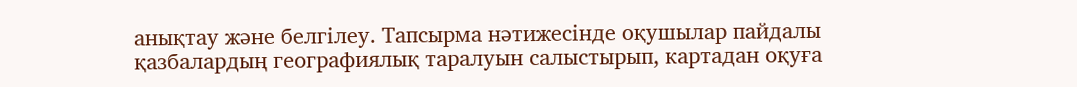анықтау және белгілеу. Тапсырма нәтижесінде оқушылар пайдалы қазбалардың географиялық таралуын салыстырып, картадан оқуға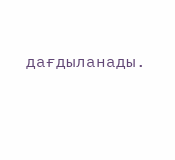дағдыланады.